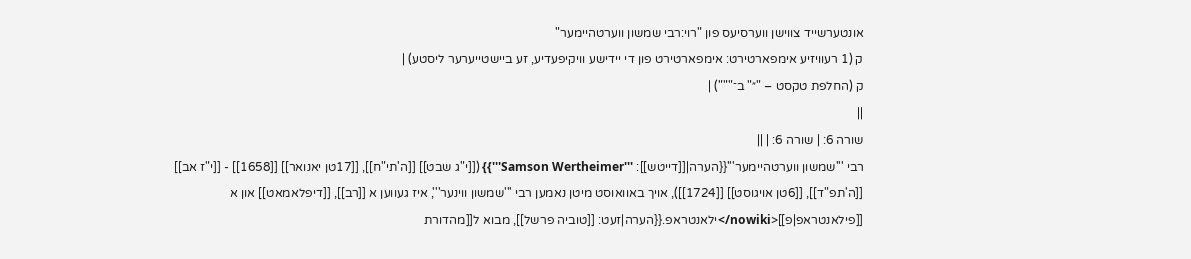אונטערשייד צווישן ווערסיעס פון "רוי:רבי שמשון ווערטהיימער"
ק (1 רעוויזיע אימפארטירט: אימפארטירט פון די יידישע וויקיפעדיע, זע ביישטייערער ליסטע) |
ק (החלפת טקסט – "״" ב־""") |
||
שורה 6: | שורה 6: | ||
רבי '''שמשון ווערטהיימער'''{{הערה|[[דייטש]]: '''Samson Wertheimer'''}} ([[י"ג שבט]] [[ה'תי"ח]], [[17טן יאנואר]] [[1658]] - [[י"ז אב]] [[ה'תפ"ד]], [[6טן אויגוסט]] [[1724]]), אויך באוואוסט מיטן נאמען רבי '''שמשון ווינער''', איז געווען א [[רב]], [[דיפלאמאט]] און א [[פילאנטראפ|פ]]<nowiki/>ילאנטראפ.{{הערה|זעט: [[טוביה פרשל]], מבוא ל[[מהדורת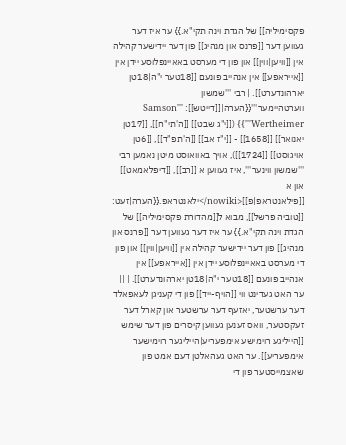פקסימיליה]] של הגדת וינה תקי"א.}} ער איז דער געווען דער [[פרנס און מנהיג]] פון דער יידישער קהילה אין [[וויען|ווין]] און פון די מערסט באאיינפלוסע יידן אין [[אייראפע]] אין אנהייב פונעם [[18טער י"ה|18טן יארהונדערט]]. | רבי '''שמשון ווערטהיימער'''{{הערה|[[דייטש]]: '''Samson Wertheimer'''}} ([[י"ג שבט]] [[ה'תי"ח]], [[17טן יאנואר]] [[1658]] - [[י"ז אב]] [[ה'תפ"ד]], [[6טן אויגוסט]] [[1724]]), אויך באוואוסט מיטן נאמען רבי '''שמשון ווינער''', איז געווען א [[רב]], [[דיפלאמאט]] און א [[פילאנטראפ|פ]]<nowiki/>ילאנטראפ.{{הערה|זעט: [[טוביה פרשל]], מבוא ל[[מהדורת פקסימיליה]] של הגדת וינה תקי"א.}} ער איז דער געווען דער [[פרנס און מנהיג]] פון דער יידישער קהילה אין [[וויען|ווין]] און פון די מערסט באאיינפלוסע יידן אין [[אייראפע]] אין אנהייב פונעם [[18טער י"ה|18טן יארהונדערט]]. | ||
ער האט געדינט ווי [[הויף-ייד]] פון די קעניגן לעאפאלד דער ערשטער, יאזעף דער ערשטער און קארל דער זעקסטער, וואס זענען געווען קיסרים פון דער שימש [[הייליגע רוימישע אימפעריע|הייליגער רוימישער אימפעריע]]. ער האט געהאלטן דעם אמט פון שאצמייסטער פון די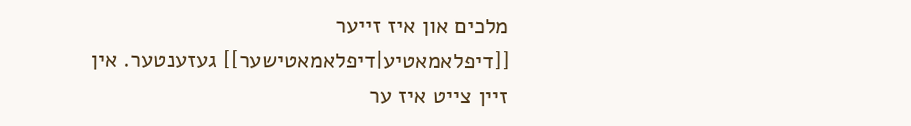מלכים און איז זייער [[דיפלאמאטיע|דיפלאמאטישער]] געזענטער. אין זיין צייט איז ער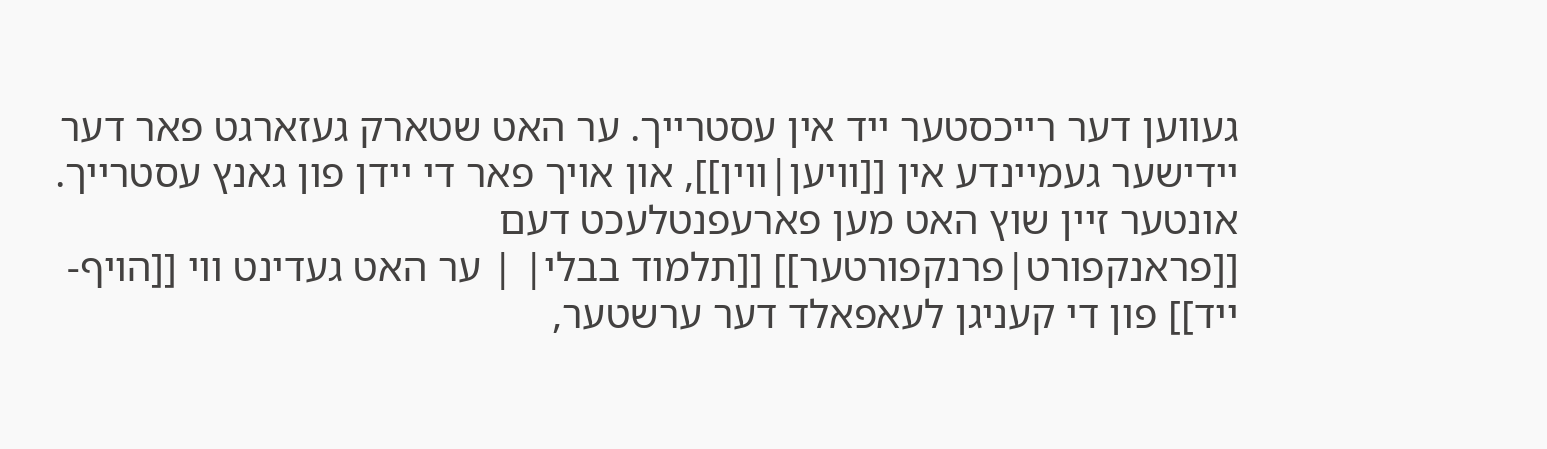געווען דער רייכסטער ייד אין עסטרייך. ער האט שטארק געזארגט פאר דער יידישער געמיינדע אין [[וויען|ווין]], און אויך פאר די יידן פון גאנץ עסטרייך. אונטער זיין שוץ האט מען פארעפנטלעכט דעם [[פראנקפורט|פרנקפורטער]] [[תלמוד בבלי| | ער האט געדינט ווי [[הויף-ייד]] פון די קעניגן לעאפאלד דער ערשטער,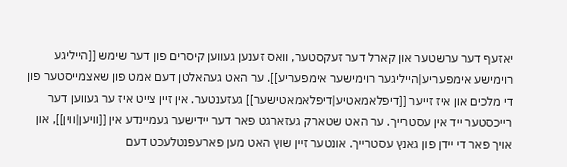יאזעף דער ערשטער און קארל דער זעקסטער, וואס זענען געווען קיסרים פון דער שימש [[הייליגע רוימישע אימפעריע|הייליגער רוימישער אימפעריע]]. ער האט געהאלטן דעם אמט פון שאצמייסטער פון די מלכים און איז זייער [[דיפלאמאטיע|דיפלאמאטישער]] געזענטער. אין זיין צייט איז ער געווען דער רייכסטער ייד אין עסטרייך. ער האט שטארק געזארגט פאר דער יידישער געמיינדע אין [[וויען|ווין]], און אויך פאר די יידן פון גאנץ עסטרייך. אונטער זיין שוץ האט מען פארעפנטלעכט דעם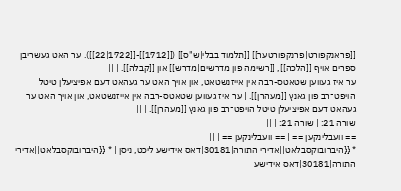[[פראנקפורט|פרנקפורטער]] [[תלמוד בבלי|ש"ס]] ([[1712]]-[[1722|22]]). ער האט געשריבן ספרים אויף [[הלכה]], [[רשימה פון מדרשים|מדרש]] און [[קבלה]]. | ||
ער איז געווען שטאטס-רבה אין אייזנשטאט, און אויך האט ער געהאט דעם אפיציעלן טיטל הויפט־רב פון גאנץ [[מעהרן]]. | ער איז געווען שטאטס-רבה אין אייזנשטאט, און אויך האט ער געהאט דעם אפיציעלן טיטל הויפט־רב פון גאנץ [[מעהרן]]. | ||
שורה 21: | שורה 21: | ||
== וועבלינקען == | == וועבלינקען == | ||
* {{היברובוקסבלאט||אדירי התורה|30181|דאס אידישע ליכט, ניסן | * {{היברובוקסבלאט||אדירי התורה|30181|דאס אידישע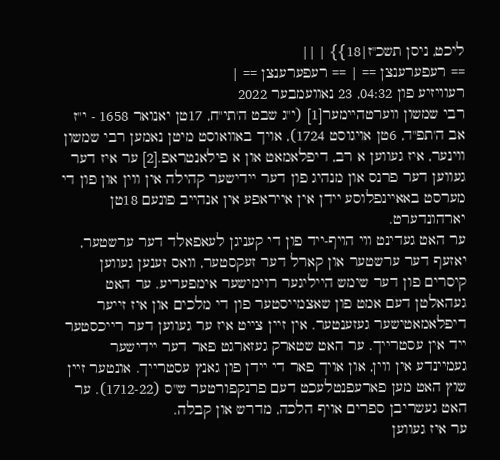ליכט, ניסן תשכ"ז|18}} | ||
== רעפערענצן == | == רעפערענצן == |
רעוויזיע פון 04:32, 23 נאוועמבער 2022
רבי שמשון ווערטהיימער[1] (י"ג שבט ה'תי"ח, 17טן יאנואר 1658 - י"ז אב ה'תפ"ד, 6טן אויגוסט 1724), אויך באוואוסט מיטן נאמען רבי שמשון ווינער, איז געווען א רב, דיפלאמאט און א פילאנטראפ.[2] ער איז דער געווען דער פרנס און מנהיג פון דער יידישער קהילה אין ווין און פון די מערסט באאיינפלוסע יידן אין אייראפע אין אנהייב פונעם 18טן יארהונדערט.
ער האט געדינט ווי הויף-ייד פון די קעניגן לעאפאלד דער ערשטער, יאזעף דער ערשטער און קארל דער זעקסטער, וואס זענען געווען קיסרים פון דער שימש הייליגער רוימישער אימפעריע. ער האט געהאלטן דעם אמט פון שאצמייסטער פון די מלכים און איז זייער דיפלאמאטישער געזענטער. אין זיין צייט איז ער געווען דער רייכסטער ייד אין עסטרייך. ער האט שטארק געזארגט פאר דער יידישער געמיינדע אין ווין, און אויך פאר די יידן פון גאנץ עסטרייך. אונטער זיין שוץ האט מען פארעפנטלעכט דעם פרנקפורטער ש"ס (1712-22). ער האט געשריבן ספרים אויף הלכה, מדרש און קבלה.
ער איז געווען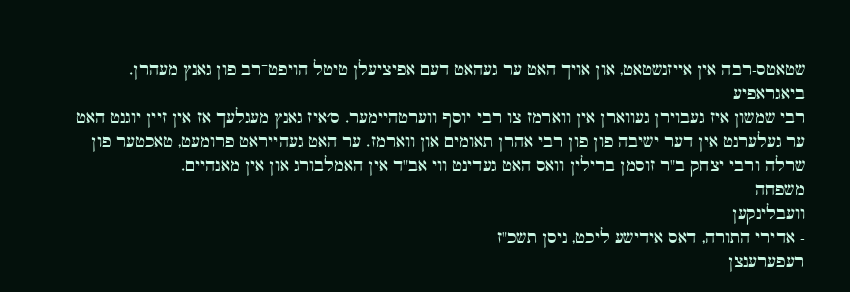שטאטס-רבה אין אייזנשטאט, און אויך האט ער געהאט דעם אפיציעלן טיטל הויפט־רב פון גאנץ מעהרן.
ביאגראפיע
רבי שמשון איז געבוירן געווארן אין ווארמז צו רבי יוסף ווערטהיימער. ס׳איז גאנץ מעגלעך אז אין זיין יוגנט האט ער געלערנט אין דער ישיבה פון פון רבי אהרן תאומים און ווארמז. ער האט געהייראט פרומעט, טאכטער פון שרלה ורבי יצחק ב"ר זוסמן ברילין וואס האט געדינט ווי אב"ד אין האמלבורג און אין מאנהיים.
משפחה
וועבלינקען
- אדירי התורה, דאס אידישע ליכט, ניסן תשכ"ז
רעפערענצן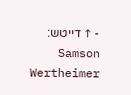- ↑ דייטש: Samson Wertheimer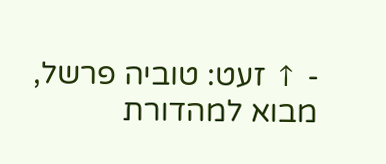- ↑ זעט: טוביה פרשל, מבוא למהדורת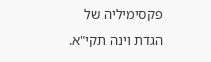פקסימיליה של הגדת וינה תקי"א.